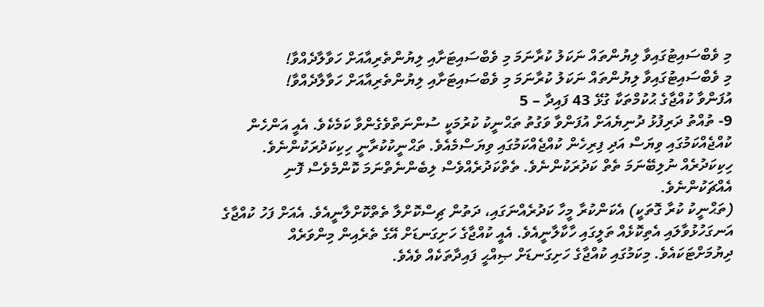މި ވެބްސައިޓުގައިވާ ލިޔުންތައް ނަކަލު ކުރާނަމަ މި ވެބްސައިޓަށާއި ލިޔުންތެރިއާއަށް ހަވާލާދެއްވާ!
މި ވެބްސައިޓުގައިވާ ލިޔުންތައް ނަކަލު ކުރާނަމަ މި ވެބްސައިޓަށާއި ލިޔުންތެރިއާއަށް ހަވާލާދެއްވާ!
އުފަންވާ ކުއްޖާގެ ޙުކުމްތަކާ ގުޅޭ 43 ފައިދާ – 5
9- ތުއްތު ދަރިފުޅު ދުނިޔެއަށް އުފަންވާ ވަގުތު ތަޙްނީކު ކުރުމަކީ ސުންނަތްވެގެންވާ ކަމެކެވެ. އެއީ އަންހެން ކުއްޖެއްކަމުގައި ވިޔަސް އަދި ފިރިހެން ކުއްޖެއްކަމުގައި ވިޔަސްމެއެވެ. ތަޙްނީކުކުރާނީ ހިކިކަދުރަކުންނެވެ. ހިކިކަދުރެއް ނުލިބޭނަމަ ތެތް ކަދުރަކުންނެވެ. ތެތްކަދުރެއްވެސް ލިބެންނެތްނަމަ ކޮންމެވެސް ފޮނި އެއްޗަކުންނެވެ.
(ތަޙްނީކު ކުރާ ގޮތަކީ) އެކަންކުރާ މީހާ ކަދުރެއްނަގައި، ދަތުން ޗިސްކޮށްލާ ތެތްކޮށްލާނީއެވެ. އެއަށް ފަހު ކުއްޖާގެ އަނގަހުޅުވާލައި އެތިކޮޅެއް ތަލީގައި ހާކާލާނީއެވެ. އެއީ ކުއްޖާގެ ހަށިގަނޑަށް އޭގެ ތެރެއިން މިންވަރެއް ދިޔުމަށްޓަކައެވެ. މިކަމުގައި ކުއްޖާގެ ހަށިގަނޑަށް ޞިއްޙީ ފައިދާތަކެއް ވެއެވެ.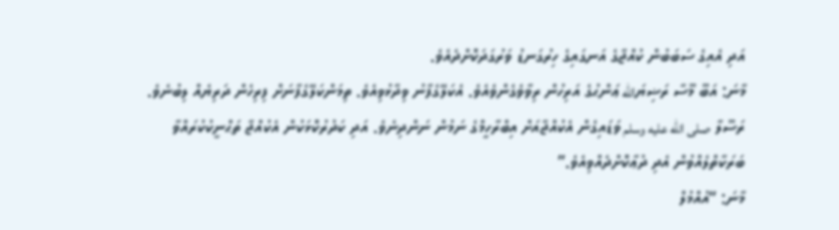އަދި އެއިގެ ސަބަބުން ކުއްޖާގެ އަނގައިގެ ހިރުގަނޑު ވަރުގަދަކޮށްދެއެވެ.
މާނަ: އަބޫ މޫސާ ރަޟިޔަالله ޢަންޙުގެ އަރިހުން ރިވާވެގެންވެއެވެ. އެކަލޭގެފާނު ވިދާޅުވިއެވެ. ތިމަންކަލޭގެފާނަށް ފިރިހެން ދަރިޔެއް ލިބުނެވެ. ރަސޫލާ صلى الله عليه وسلم ވަޑައިގެން އެކުއްޖާއަށް އިބްރާހީމްގެ ނަމުން ނަންދިނެވެ. އަދި ކަދުރުކޮޅަކުން އެކުއްޖާ ތަޙްނީކުކުރައްވާ ބަރަކާތްލެއްވުން އެދި ދުޢާކޮށްދެއްވިއެވެ.”
މާނަ: “އުއްމުލް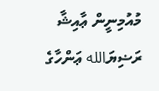މުއުމިނީން ޢާއިޝާ ރަޟިޔަالله ޢަންހާގެ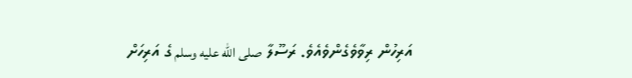އަރިހުން ރިވާވެގެންވެއެވެ. ރަސޫލާ صلى الله عليه وسلم ގެ އަރިހަށް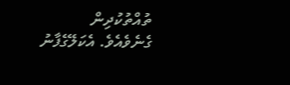ތުއްތުކުދިން ގެނެވެއެވެ. އެކަލޭގެފާނު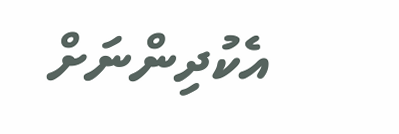އެކުދިންނަށް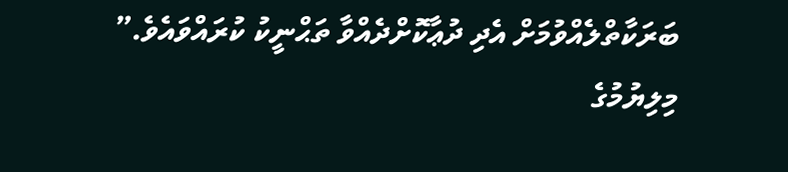ބަރަކާތްލެއްވުމަށް އެދި ދުޢާކޮށްދެއްވާ ތަޙްނީކު ކުރައްވައެވެ.”
މިލިޔުމުގެ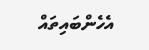އެހެންބައިތައް